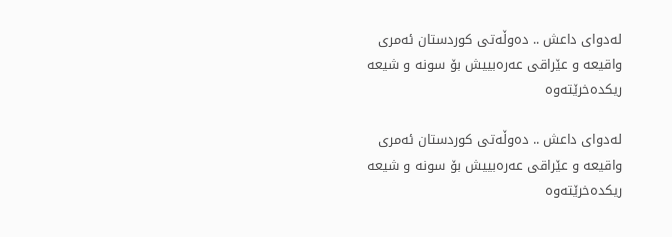لەدوای داعش .. دەوڵەتی كوردستان ئەمری واقیعە و عێراقی عەرەبییش بۆ سونە و شیعە ریكدەخرێتەوە

لەدوای داعش .. دەوڵەتی كوردستان ئەمری واقیعە و عێراقی عەرەبییش بۆ سونە و شیعە ریكدەخرێتەوە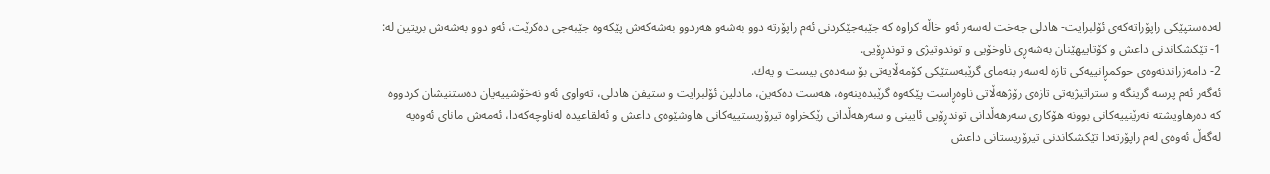له‌ده‌ستپێكی راپۆراته‌كه‌ی ئۆلبرایت- هادلی جه‌خت له‌سه‌ر ئه‌و خاڵه‌ كراوه‌ كه‌ جێبه‌جێكردنی ئه‌م راپۆرته‌ دوو به‌شه‌و هه‌ردوو به‌شه‌كه‌ش پێكه‌وه‌ جێبه‌جی ده‌كرێت، ئه‌و دوو به‌شه‌ش بریتین له‌:
1- تێكشكاندنی داعش و كۆتاییهێنان به‌شه‌ڕی ناوخۆیی و توندوتیژی و توندڕۆیی.
2- دامه‌زراندنه‌وه‌ی حوكمڕانییه‌كی تازه‌ له‌سه‌ر بنه‌مای گرێبه‌ستێكی كۆمه‌ڵایه‌تی بۆ سه‌ده‌ی بیست و یه‌ك.
ئه‌گه‌ر ئه‌م پرسه‌ گرینگه‌ و ستراتیژیه‌تی تازه‌ی رۆژهه‌ڵاتی ناوه‌ڕاست پێكه‌وه‌ گرێبده‌ینه‌وه‌، هه‌ست ده‌كه‌ین، مادلین ئۆلبرایت و ستیفن هادلی، ته‌واوی ئه‌و نه‌خۆشییه‌یان ده‌ستنیشان كردووه‌ كه‌ ده‌رهاویشته‌ نه‌رێنییه‌كانی بوونه‌ هۆكاری سه‌رهه‌ڵدانی توندڕۆیی ئایینی و سه‌رهه‌ڵدانی رێكخراوه‌ تیرۆریستییه‌كانی هاوشێوه‌ی داعش و ئه‌لقاعیده‌ له‌ناوچه‌كه‌دا، ئه‌مه‌ش مانای ئه‌وه‌یه‌ له‌گه‌ڵ ئه‌وه‌ی له‌م راپۆرته‌دا تێكشكاندنی تیرۆریستانی داعش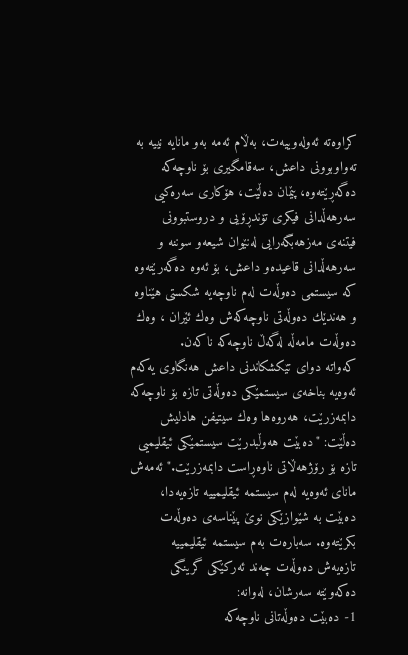كراوه‌ته‌ ئه‌وله‌وییه‌ت، به‌ڵام ئه‌مه‌ به‌و مانایه‌ نییه‌ به‌ ته‌واوبوونی داعش، سه‌قامگیری بۆ ناوچه‌كه‌ ده‌گه‌ڕێته‌وه‌، پێمان ده‌ڵێت، هۆكاری سه‌ره‌كیی سه‌رهه‌ڵدانی فیكری تۆندڕۆیی و دروستبوونی فیتنه‌ی مه‌زهه‌بگه‌رایی له‌نێوان شیعه‌و سوننه‌ و سه‌رهه‌ڵدانی قاعیده‌و داعش، بۆ ئه‌وه‌ ده‌گه‌رێته‌وه‌ كه‌ سیستمی ده‌وڵه‌ت له‌م ناوچه‌یه‌ شكستی هێناوه‌ و هه‌ندێك ده‌وڵه‌تی ناوچه‌كه‌ش وه‌ك ئێران ، وه‌ك ده‌وڵه‌ت مامه‌ڵه‌ له‌گه‌ڵ ناوچه‌كه‌ ناكه‌ن.
كه‌واته‌ دوای تێكشكاندنی داعش هه‌نگاوی یه‌كه‌م ئه‌وه‌یه‌ بناخه‌ی سیستمێكی ده‌وڵه‌تی تازه‌ بۆ ناوچه‌كه‌ دابمه‌زرێت، هه‌روه‌ها وه‌ك سیتیفن هادلیش ده‌ڵێت: "ده‌بێت هه‌وڵبدرێت سیستمێكی ئیقلیمیی تازه‌ بۆ رۆژهه‌ڵاتی ناوه‌ڕاست دابمه‌زرێت." ئه‌مه‌ش مانای ئه‌وه‌یه‌ له‌م سیستمه‌ ئیقلیمییه‌ تازه‌یه‌دا، ده‌بێت به‌ شێوازێكی نوێ‌ پێناسه‌ی ده‌وڵه‌ت بكرێته‌وه‌. سه‌باره‌ت به‌م سیستمه‌ ئیقلیمییه‌ تازه‌یه‌ش ده‌وڵه‌ت چه‌ند ئه‌ركێكی گرینگی ده‌كه‌وێته‌ سه‌رشان، له‌وانه‌:
1- ده‌بێت ده‌وڵه‌تانی ناوچه‌كه‌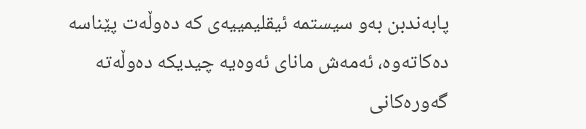پابه‌ندبن به‌و سیستمه‌ ئیقلیمییه‌ی كه‌ ده‌وڵه‌ت پێناسه‌ ده‌كاته‌وه‌، ئه‌مه‌ش مانای ئه‌وه‌یه‌ چیدیكه‌ ده‌وڵه‌ته‌ گه‌وره‌كانی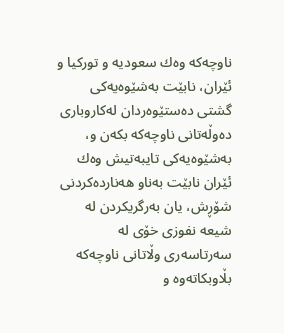ناوچه‌كه‌ وه‌ك سعودیه‌ و توركیا و ئێران، نابێت به‌شێوه‌یه‌كی گشتی ده‌ستێوه‌ردان له‌كاروباری ده‌وڵه‌تانی ناوچه‌كه‌ بكه‌ن و، به‌شێوه‌یه‌كی تایبه‌تیش وه‌ك ئێران نابێت به‌ناو هه‌نارده‌كردنی شۆڕش، یان به‌رگریكردن له‌ شیعه‌ نفوزی خۆی له‌ سه‌رتاسه‌ری وڵاتانی ناوچه‌كه‌ بڵاوبكاته‌وه‌ و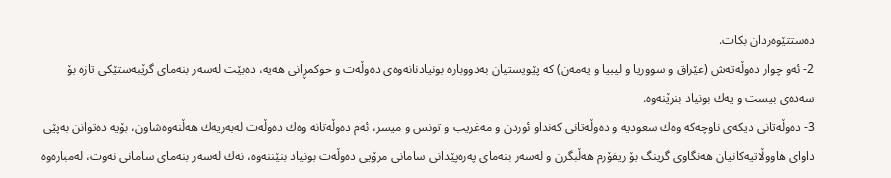ده‌ستتێوه‌ردان بكات.
2- ئه‌و چوار ده‌وڵه‌ته‌ش (عێراق و سووریا و لیبیا و یه‌مه‌ن) كه‌ پێویستیان به‌دووباره‌ بونیادنانه‌وه‌ی ده‌وڵه‌ت و حوكمڕانی هه‌یه‌، ده‌بێت له‌سه‌ر بنه‌مای گرێبه‌ستێكی تازه‌ بۆ سه‌ده‌ی بیست و یه‌ك بونیاد بنرێنه‌وه‌.
3- ده‌وڵه‌تانی دیكه‌ی ناوچه‌كه‌ وه‌ك سعودیه‌ و ده‌وڵه‌تانی كه‌نداو ئوردن و مه‌غریب و تونس و میسر، ئه‌م ده‌وڵه‌تانه‌ وه‌ك ده‌وڵه‌ت له‌به‌ریه‌ك هه‌ڵنه‌وه‌شاون، بۆیه‌ ده‌توانن به‌پێی داوای هاووڵاتیه‌كانیان هه‌نگاوی گرینگ بۆ ریفۆرم هه‌ڵبگرن و له‌سه‌ر بنه‌مای په‌ره‌پێدانی سامانی مرۆیی ده‌وڵه‌ت بونیاد بنێننه‌وه‌، نه‌ك له‌سه‌ر بنه‌مای سامانی نه‌وت، له‌مباره‌وه‌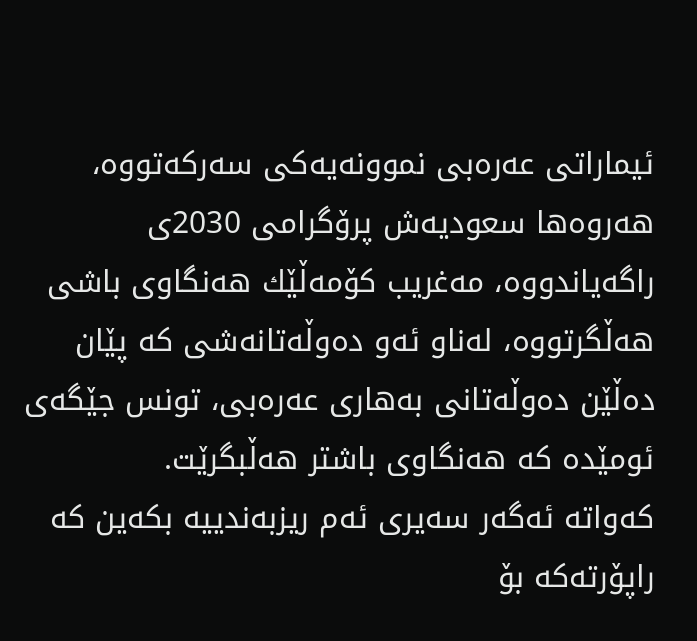ئیماراتی عه‌ره‌بی نموونه‌یه‌كی سه‌ركه‌تووه‌، هه‌روه‌ها سعودیه‌ش پرۆگرامی 2030ی راگه‌یاندووه‌، مه‌غریب كۆمه‌ڵێك هه‌نگاوی باشی هه‌ڵگرتووه‌، له‌ناو ئه‌و ده‌وڵه‌تانه‌شی كه‌ پێان ده‌ڵێن ده‌وڵه‌تانی به‌هاری عه‌ره‌بی، تونس جێگه‌ی ئومێده‌ كه‌ هه‌نگاوی باشتر هه‌ڵبگرێت.
كه‌واته‌ ئه‌گه‌ر سه‌یری ئه‌م ریزبه‌ندییه‌ بكه‌ین كه‌ راپۆرته‌كه‌ بۆ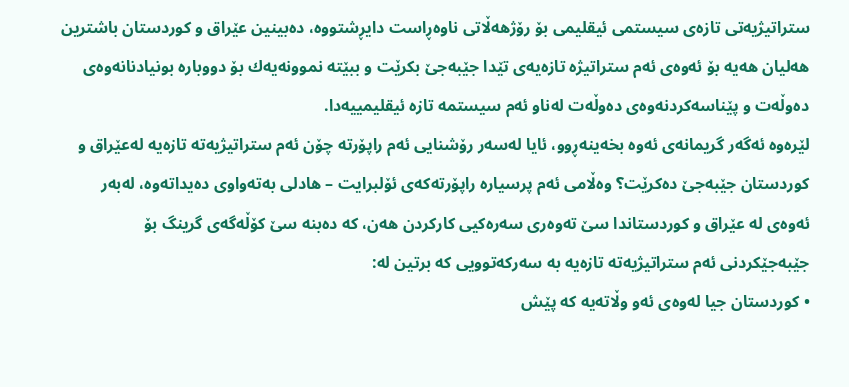ستراتیژیه‌تی تازه‌ی سیستمی ئیقلیمی بۆ رۆژهه‌ڵاتی ناوه‌ڕاست دایڕشتووه‌، ده‌بینین عێراق و كوردستان باشترین هه‌لیان هه‌یه‌ بۆ ئه‌وه‌ی ئه‌م ستراتیژه‌ تازه‌یه‌ی تێدا جێبه‌جێ بكرێت و ببێته‌ نموونه‌یه‌ك بۆ دووباره‌ بونیادنانه‌وه‌ی ده‌وڵه‌ت و پێناسه‌كردنه‌وه‌ی ده‌وڵه‌ت له‌ناو ئه‌م سیستمه‌ تازه‌ ئیقلیمییه‌دا.
لێره‌وه‌ ئه‌گه‌ر گریمانه‌ی ئه‌وه‌ بخه‌ینه‌ڕوو، ئایا له‌سه‌ر رۆشنایی ئه‌م راپۆرته‌ چۆن ئه‌م ستراتیژیه‌ته‌ تازه‌یه‌ له‌عێراق و كوردستان جێبه‌جێ ده‌كرێت؟ وه‌ڵامی ئه‌م پرسیاره‌ راپۆرته‌كه‌ی ئۆلبرایت – هادلی به‌ته‌واوی ده‌یداته‌وه‌، له‌به‌ر ئه‌وه‌ی له‌ عێراق و كوردستاندا سێ ته‌وه‌ری سه‌ره‌كیی كاركردن هه‌ن، كه‌ ده‌بنه‌ سێ كۆڵه‌گه‌ی گرینگ بۆ جێبه‌جێكردنی ئه‌م ستراتیژیه‌ته‌ تازه‌یه‌ به‌ سه‌ركه‌توویی كه‌ برتین له‌:
• كوردستان جیا له‌وه‌ی ئه‌و وڵاته‌یه‌ كه‌ پێش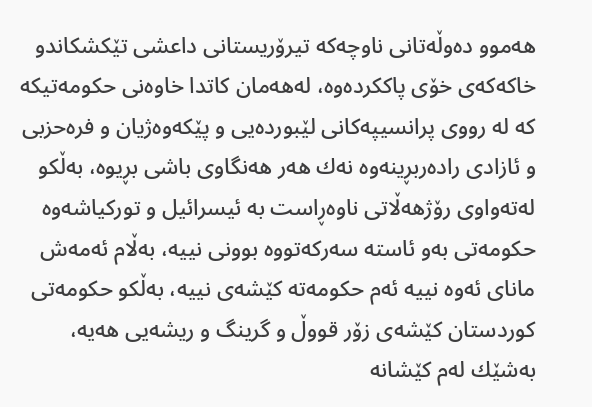هه‌موو ده‌وڵه‌تانی ناوچه‌كه‌ تیرۆریستانی داعشی تێكشكاندو خاكه‌كه‌ی خۆی پاككرده‌وه‌، له‌هه‌مان كاتدا خاوه‌نی حكومه‌تیكه‌ كه‌ له‌ رووی پرانسیپه‌كانی لێبورده‌یی و پێكه‌وه‌ژیان و فره‌حزبی و ئازادی راده‌ربڕینه‌وه‌ نه‌ك هه‌ر هه‌نگاوی باشی بڕیوه‌، به‌ڵكو له‌ته‌واوی رۆژهه‌ڵاتی ناوه‌ڕاست به‌ ئیسرائیل و توركیاشه‌وه‌ حكومه‌تی به‌و ئاسته‌ سه‌ركه‌تووه‌ بوونی نییه‌، به‌ڵام ئه‌مه‌ش مانای ئه‌وه‌ نییه‌ ئه‌م حكومه‌ته‌ كێشه‌ی نییه‌، به‌ڵكو حكومه‌تی كوردستان كێشه‌ی زۆر قووڵ و گرینگ و ریشه‌یی هه‌یه‌، به‌شێك له‌م كێشانه‌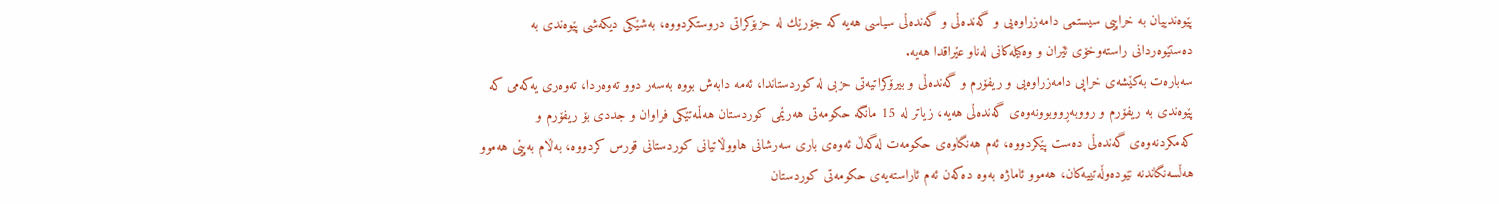پێوه‌ندییان به‌ خراپیی سیستمی دامه‌زراوه‌یی و گه‌نده‌ڵی و گه‌نده‌ڵی سیاسی هه‌یه‌ كه‌ جۆرێك له‌ حزبۆكراتی دروستكردووه‌، به‌شێكی دیكه‌شی پێوه‌ندی به‌ ده‌ستێوه‌ردانی راسته‌وخۆی ئێران و وه‌كیله‌كانی له‌ناو عێراقدا هه‌یه‌.
سه‌باره‌ت به‌كێشه‌ی خراپی دامه‌زراوه‌یی و ریفۆرم و گه‌نده‌ڵی و بیرۆكراتیه‌تی حزبی له‌ كوردستاندا، ئه‌مه‌ دابه‌ش بووه‌ به‌سه‌ر دوو ته‌وه‌ردا، ته‌وه‌ری یه‌كه‌می كه‌ پێوه‌ندی به‌ ریفۆرم و رووبه‌ڕووبوونه‌وه‌ی گه‌نده‌ڵی هه‌یه‌، زیاتر له‌ 15 مانگه‌ حكومه‌تی هه‌رێمی كوردستان هه‌ڵمه‌تێكی فراوان و جددی بۆ ریفۆرم و كه‌مكردنه‌وه‌ی گه‌نده‌ڵی ده‌ست پێكردووه‌، ئه‌م هه‌نگاوه‌ی حكومه‌ت له‌گه‌ڵ ئه‌وه‌ی باری سه‌رشانی هاووڵاتیانی كوردستانی قورس كردووه‌، به‌ڵام به‌پێی هه‌موو هه‌ڵسه‌نگاندنه‌ نێوده‌وڵه‌تییه‌كان، هه‌موو ئاماژه‌ به‌وه‌ ده‌كه‌ن ئه‌م ئاراسته‌یه‌ی حكومه‌تی كوردستان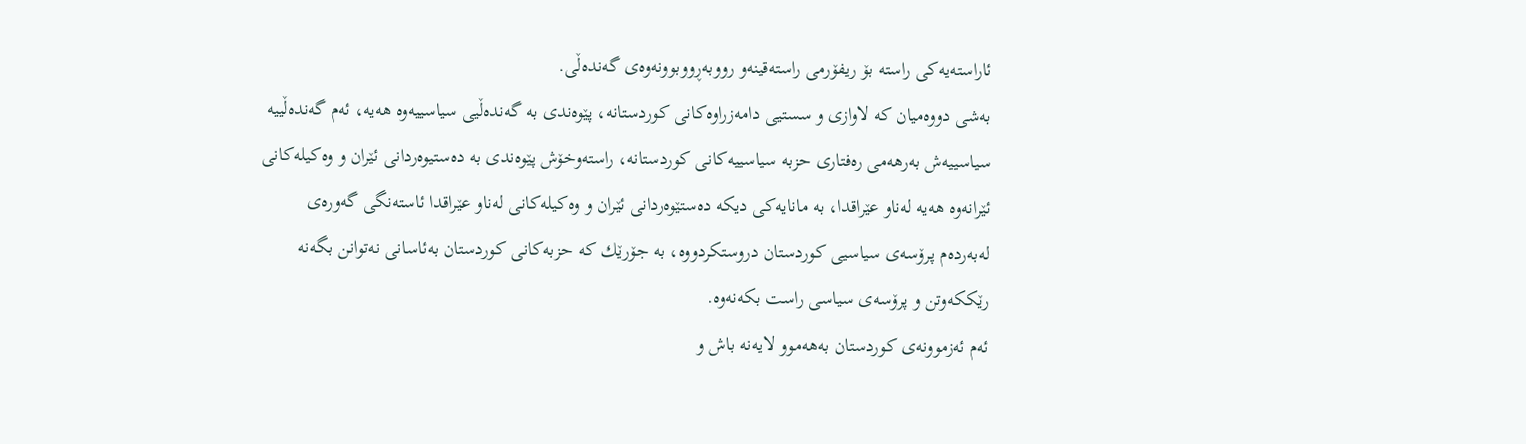ئاراسته‌یه‌كی راسته‌ بۆ ریفۆرمی راسته‌قینه‌و رووبه‌ڕووبوونه‌وه‌ی گه‌نده‌ڵی.
به‌شی دووه‌میان كه‌ لاوازی و سستیی دامه‌زراوه‌كانی كوردستانه‌، پێوه‌ندی به‌ گه‌نده‌ڵیی سیاسییه‌وه‌ هه‌یه‌، ئه‌م گه‌نده‌ڵییه‌ سیاسییه‌ش به‌رهه‌می ره‌فتاری حزبه‌ سیاسییه‌كانی كوردستانه‌، راسته‌وخۆش پێوه‌ندی به‌ ده‌ستیوه‌ردانی ئێران و وه‌كیله‌كانی ئێرانه‌وه‌ هه‌یه‌ له‌ناو عێراقدا، به‌ مانایه‌كی دیكه‌ ده‌ستێوه‌ردانی ئێران و وه‌كیله‌كانی له‌ناو عێراقدا ئاسته‌نگی گه‌وره‌ی له‌به‌رده‌م پرۆسه‌ی سیاسیی كوردستان دروستكردووه‌، به‌ جۆرێك كه‌ حزبه‌كانی كوردستان به‌ئاسانی نه‌توانن بگه‌نه‌ رێككه‌وتن و پرۆسه‌ی سیاسی راست بكه‌نه‌وه‌.
ئه‌م ئه‌زموونه‌ی كوردستان به‌هه‌موو لایه‌نه‌ باش و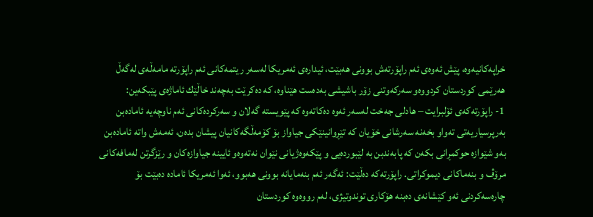خراپه‌كانیه‌وه‌، پێش ئه‌وه‌ی ئه‌م راپۆرته‌ش بوونی هه‌بێت، ئیداره‌ی ئه‌مریكا له‌سه‌ر ریتمه‌كانی ئه‌م راپۆرته‌ مامه‌ڵه‌ی له‌گه‌ڵ هه‌رێمی كوردستان كردووه‌و سه‌ركه‌وتنی زۆر باشیشی به‌ده‌ست هێناوه‌، كه‌ ده‌كرێت به‌چه‌ند خاڵێك ئاماژه‌ی پێبكه‌ین:
1- راپۆرته‌كه‌ی ئۆلبرایت – هادلی جه‌خت له‌سه‌ر ئه‌وه‌ ده‌كاته‌وه‌ كه‌ پێویسته‌ گه‌لان و سه‌ركرده‌كانی ئه‌م ناوچه‌یه‌ ئاماده‌بن به‌رپرسیاریه‌تی ته‌واو بخه‌نه‌ سه‌رشانی خۆیان كه‌ تێڕوانینێكی جیاواز بۆ كۆمه‌ڵگه‌كانیان پیشان بده‌ن، ئه‌مه‌ش واته‌ ئاماده‌بن به‌و شێوازه‌ حوكمڕانی بكه‌ن كه‌ پابه‌ندبن به‌ لێبورده‌یی و پێكه‌وه‌ژیانی نێوان نه‌ته‌وه‌و ئایینه‌ جیاوازه‌كان و رێزگرتن له‌مافه‌كانی مرۆڤ و بنه‌ماكانی دیموكراتی. راپۆرته‌كه‌ ده‌ڵێت: ئه‌گه‌ر ئه‌م بنه‌مایانه‌ بوونی هه‌بوو، ئه‌وا ئه‌مریكا ئاماده‌ ده‌بێت بۆ چاره‌سه‌كردنی ئه‌و كێشانه‌ی ده‌بنه‌ هۆكاری توندوتیژی، له‌م رووه‌وه‌ كوردستان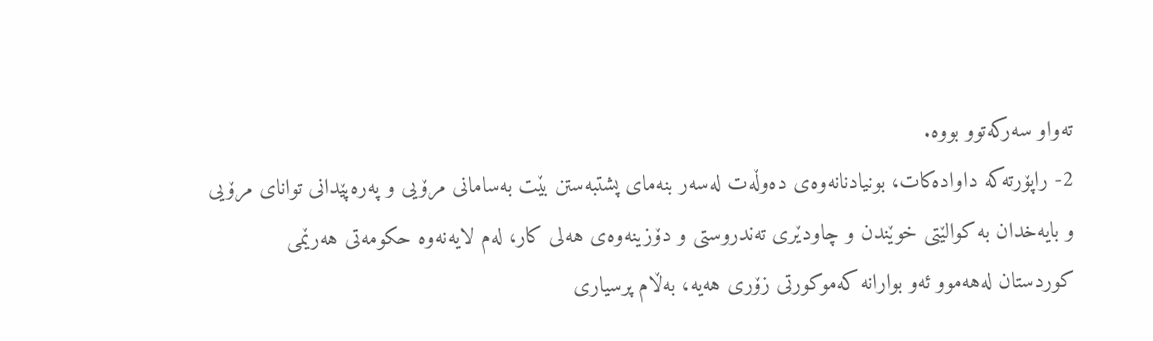ته‌واو سه‌ركه‌توو بووه‌.
2- راپۆرته‌كه‌ داواده‌كات، بونیادنانه‌وه‌ی ده‌وڵه‌ت له‌سه‌ر بنه‌مای پشتبه‌ستن بێت به‌سامانی مرۆیی و په‌ره‌پێدانی توانای مرۆیی و بایه‌خدان به‌ كوالێتی خوێندن و چاودێری ته‌ندروستی و دۆزینه‌وه‌ی هه‌لی كار، له‌م لایه‌نه‌وه‌ حكومه‌تی هه‌رێمی كوردستان له‌هه‌موو ئه‌و بوارانه‌ كه‌موكورتی زۆری هه‌یه‌، به‌ڵام پرسیاری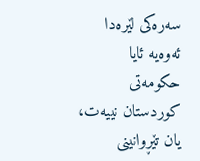سه‌ره‌كی لێره‌دا ئه‌وه‌یه‌ ئایا حكومه‌تی كوردستان نییه‌ت، یان تێڕوانینی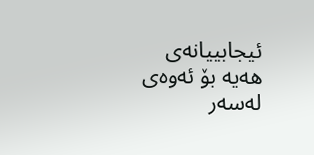ئیجابییانه‌ی هه‌یه‌ بۆ ئه‌وه‌ی له‌سه‌ر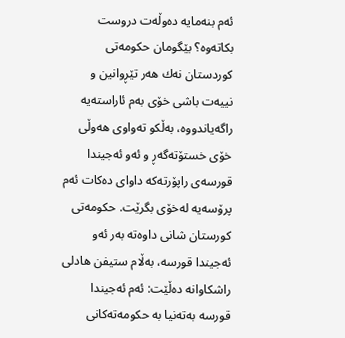ئه‌م بنه‌مایه‌ ده‌وڵه‌ت دروست بكاته‌وه‌؟ بێگومان حكومه‌تی كوردستان نه‌ك هه‌ر تێڕوانین و نییه‌ت باشی خۆی به‌م ئاراسته‌یه‌ راگه‌یاندووه‌، به‌ڵكو ته‌واوی هه‌وڵی خۆی خستۆته‌گه‌ڕ و ئه‌و ئه‌جیندا قورسه‌ی راپۆرته‌كه‌ داوای ده‌كات ئه‌م پرۆسه‌یه‌ له‌خۆی بگرێت. حكومه‌تی كورستان شانی داوه‌ته‌ به‌ر ئه‌و ئه‌جیندا قورسه‌، به‌ڵام ستیفن هادلی راشكاوانه‌ ده‌ڵێت: ئه‌م ئه‌جیندا قورسه‌ به‌ته‌نیا به‌ حكومه‌ته‌كانی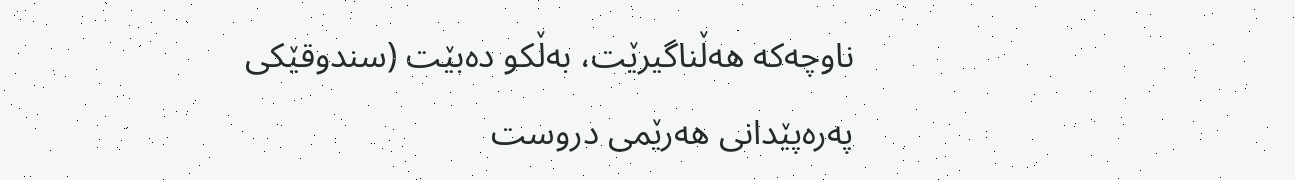ناوچه‌كه‌ هه‌ڵناگیرێت، به‌ڵكو ده‌بێت (سندوقێكی په‌ره‌پێدانی هه‌رێمی دروست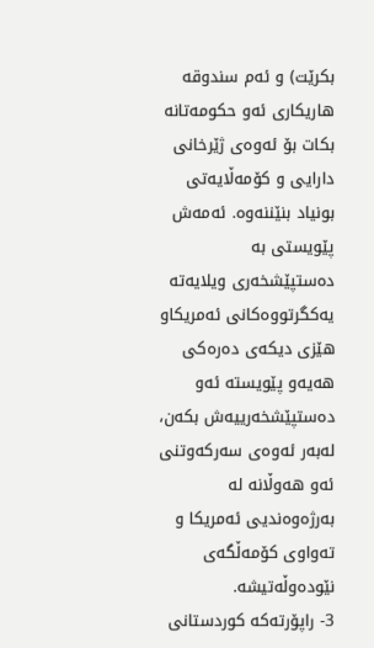بكرێت) و ئه‌م سندوقه‌ هاریكاری ئه‌و حكومه‌تانه‌ بكات بۆ ئه‌وه‌ی ژێرخانی دارایی و كۆمه‌ڵایه‌تی بونیاد بنێننه‌وه‌. ئه‌مه‌ش پێویستی به‌ ده‌ستپێشخه‌ری ویلایه‌ته‌ یه‌كگرتووه‌كانی ئه‌مریكاو هێزی دیكه‌ی ده‌ره‌كی هه‌یه‌و پێویسته‌ ئه‌و ده‌ستپێشخه‌رییه‌ش بكه‌ن، له‌به‌ر ئه‌وه‌ی سه‌ركه‌وتنی ئه‌و هه‌وڵانه‌ له‌ به‌رژه‌وه‌ندیی ئه‌مریكا و ته‌واوی كۆمه‌ڵگه‌ی نێوده‌وڵه‌تیشه‌.
3- راپۆرته‌كه‌ كوردستانی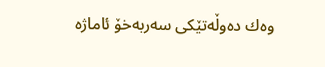وه‌ك ده‌وڵه‌تێكی سه‌ربه‌خۆ ئاماژه‌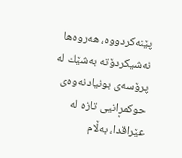پێنه‌كردووه‌، هه‌روه‌ها نه‌شیكردۆته‌ به‌شێك له‌ پرۆسه‌ی بونیادنه‌وه‌ی حوكمڕانیی تازه‌ له‌ عێراقدا، به‌ڵام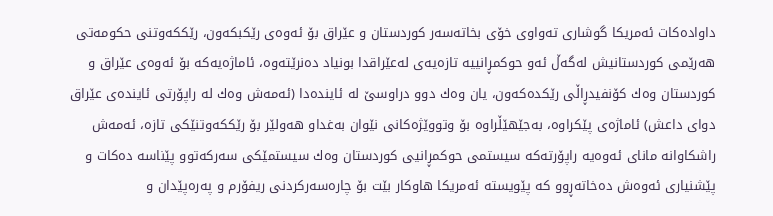داواده‌كات ئه‌مریكا گوشاری ته‌واوی خۆی بخاته‌سه‌ر كوردستان و عێراق بۆ ئه‌وه‌ی رێكبكه‌ون، رێككه‌وتنی حكومه‌تی هه‌رێمی كوردستانیش له‌گه‌ڵ ئه‌و حوكمڕانییه‌ تازه‌یه‌ی له‌عێراقدا بونیاد ده‌نرێته‌وه‌، ئاماژه‌یه‌كه‌ بۆ ئه‌وه‌ی عێراق و كوردستان وه‌ك كۆنفیدڕاڵی رێكده‌كه‌ون، یان وه‌ك دوو دراوسێ له‌ ئاینده‌دا (ئه‌مه‌ش وه‌ك له‌ راپۆرتی ئاینده‌ی عێراق دوای داعش) ئاماژه‌ی پێكراوه‌، به‌جێهێڵراوه‌ بۆ وتووێژه‌كانی نێوان به‌غداو هه‌ولێر بۆ رێككه‌وتنێكی تازه‌، ئه‌مه‌ش راشكاوانه‌ مانای ئه‌وه‌یه‌ راپۆرته‌كه‌ سیستمی حوكمڕانیی كوردستان وه‌ك سیستمێكی سه‌ركه‌توو پێناسه‌ ده‌كات و پێشنیاری ئه‌وه‌ش ده‌خاته‌ڕوو كه‌ پێویسته‌ ئه‌مریكا هاوكار بێت بۆ چاره‌سه‌ركردنی ریفۆرم و په‌ره‌پێدان و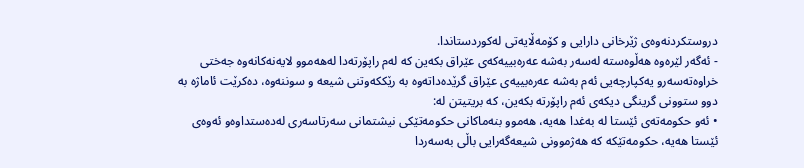دروستكردنه‌وه‌ی ژێرخانی دارایی و كۆمه‌ڵایه‌تی له‌كوردستاندا.
- ئه‌گه‌ر لێره‌وه‌ هه‌ڵوه‌سته‌ له‌سه‌ر به‌شه‌ عه‌ره‌بییه‌كه‌ی عێراق بكه‌ین كه‌ له‌م راپۆرته‌دا له‌هه‌موو لایه‌نه‌كانه‌وه‌ جه‌ختی خراوه‌ته‌سه‌رو یه‌كپارچه‌یی ئه‌م به‌شه‌ عه‌ره‌بییه‌ی عێراق گرێده‌داته‌وه‌ به‌ رێككه‌وتنی شیعه‌ و سوننه‌وه‌، ده‌كرێت ئاماژه‌ به‌ دوو ستوونی گرینگی دیكه‌ی ئه‌م راپۆرته‌ بكه‌ین، كه‌ بریتیتن له‌:
• ئه‌و حكومه‌ته‌ی ئێستا له‌ به‌غدا هه‌یه‌، هه‌موو بنه‌ماكانی حكومه‌تێكی نیشتمانی سه‌رتاسه‌ری له‌ده‌ستداوه‌و ئه‌وه‌ی ئێستا هه‌یه‌، حكومه‌تێكه‌ كه‌ هه‌ژموونی شیعه‌گه‌رایی باڵی به‌سه‌ردا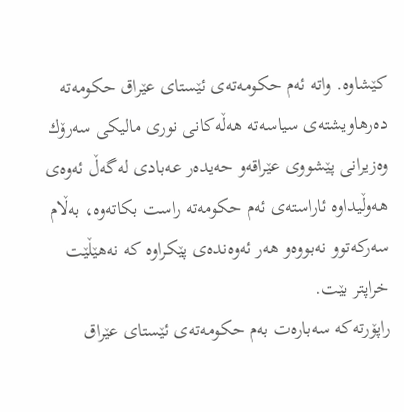كێشاوه‌. واته‌ ئه‌م حكومه‌ته‌ی ئێستای عێراق حكومه‌ته‌ ده‌رهاویشته‌ی سیاسه‌ته‌ هه‌ڵه‌كانی نوری مالیكی سه‌رۆك وه‌زیرانی پێشووی عێراقه‌و حه‌یده‌ر عه‌بادی له‌گه‌ڵ ئه‌وه‌ی هه‌وڵیداوه‌ ئاراسته‌ی ئه‌م حكومه‌ته‌ راست بكاته‌وه‌، به‌ڵام سه‌ركه‌توو نه‌بووه‌و هه‌ر ئه‌وه‌نده‌ی پێكراوه‌ كه‌ نه‌هێڵێت خراپتر بێت.
راپۆرته‌كه‌ سه‌باره‌ت به‌م حكومه‌ته‌ی ئێستای عێراق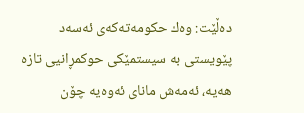ده‌ڵێت: وه‌ك حكومه‌ته‌كه‌ی ئه‌سه‌د پێویستی به‌ سیستمێكی حوكمڕانیی تازه‌ هه‌یه‌، ئه‌مه‌ش مانای ئه‌وه‌یه‌ چۆن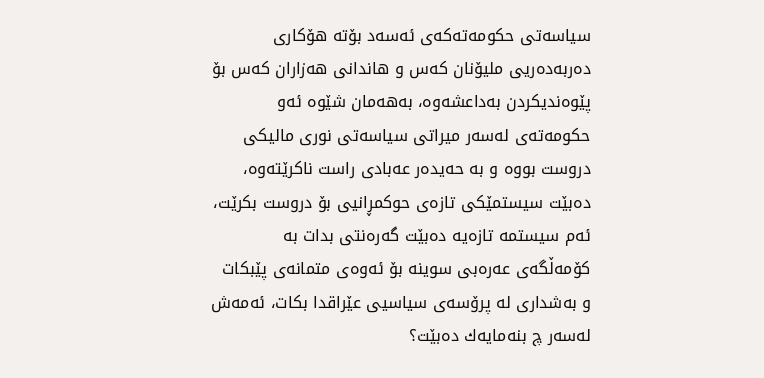سیاسه‌تی حكومه‌ته‌كه‌ی ئه‌سه‌د بۆته‌ هۆكاری ده‌ربه‌ده‌ریی ملیۆنان كه‌س و هاندانی هه‌زاران كه‌س بۆ پێوه‌ندیكردن به‌داعشه‌وه‌، به‌هه‌مان شێوه‌ ئه‌و حكومه‌ته‌ی له‌سه‌ر میراتی سیاسه‌تی نوری مالیكی دروست بووه‌ و به‌ حه‌یده‌ر عه‌بادی راست ناكرێته‌وه‌، ده‌بێت سیستمێكی تازه‌ی حوكمڕانیی بۆ دروست بكرێت، ئه‌م سیستمه‌ تازه‌یه‌ ده‌بێت گه‌ره‌نتی بدات به‌ كۆمه‌ڵگه‌ی عه‌ره‌بی سوینه‌ بۆ ئه‌وه‌ی متمانه‌ی پێبكات و به‌شداری له‌ پرۆسه‌ی سیاسیی عێراقدا بكات، ئه‌مه‌ش له‌سه‌ر چ بنه‌مایه‌ك ده‌بێت؟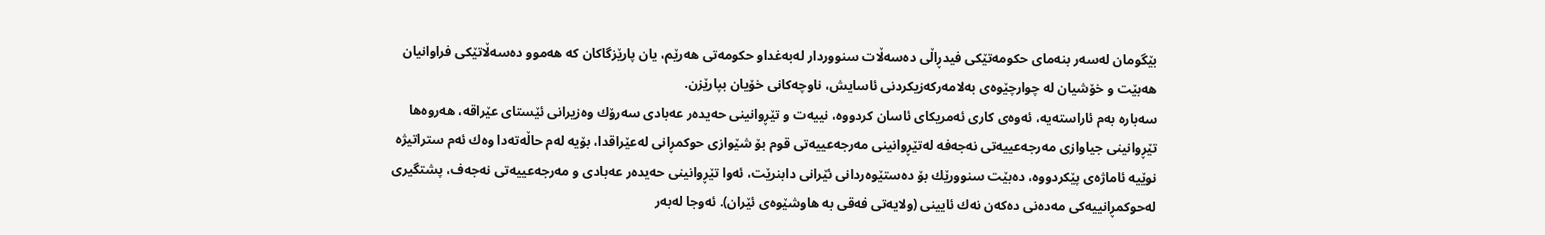بێگومان له‌سه‌ر بنه‌مای حكومه‌تێكی فیدڕاڵی ده‌سه‌ڵات سنووردار له‌به‌غداو حكومه‌تی هه‌رێم، یان پارێزگاكان كه‌ هه‌موو ده‌سه‌ڵاتێكی فراوانیان هه‌بێت و خۆشیان له‌ چوارچێوه‌ی به‌لامه‌ركه‌زیكردنی ئاسایش، ناوچه‌كانی خۆیان بپارێزن.
سه‌باره‌ به‌م ئاراسته‌یه‌، ئه‌وه‌ی كاری ئه‌مریكای ئاسان كردووه‌، نییه‌ت و تێڕوانینی حه‌یده‌ر عه‌بادی سه‌رۆك وه‌زیرانی ئێستای عێراقه‌، هه‌روه‌ها تێڕوانینی جیاوازی مه‌رجه‌عییه‌تی نه‌جه‌فه‌ له‌تێڕوانینی مه‌رجه‌عییه‌تی قوم بۆ شێوازی حوكمڕانی له‌عێراقدا، بۆیه‌ له‌م حاڵه‌ته‌دا وه‌ك ئه‌م ستراتیژه‌ نوێیه‌ ئاماژه‌ی پێكردووه‌، ده‌بێت سنوورێك بۆ ده‌ستێوه‌ردانی ئێرانی دابنرێت، ئه‌وا تێڕوانینی حه‌یده‌ر عه‌بادی و مه‌رجه‌عییه‌تی نه‌جه‌ف، پشتگیری له‌حوكمڕانییه‌كی مه‌ده‌نی ده‌كه‌ن نه‌ك ئایینی (ولایه‌تی فه‌قی به‌ هاوشێوه‌ی ئێران). ئه‌وجا له‌به‌ر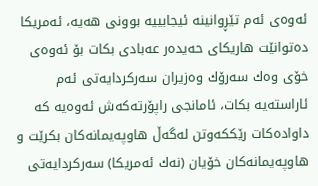ئه‌وه‌ی ئه‌م تێڕوانینه‌ ئیجابییه‌ بوونی هه‌یه‌، ئه‌مریكا ده‌توانێت هاریكای حه‌یده‌ر عه‌بادی بكات بۆ ئه‌وه‌ی خۆی وه‌ك سه‌رۆك وه‌زیران سه‌ركردایه‌تی ئه‌م ئاراسته‌یه‌ بكات، ئامانجی راپۆرته‌كه‌ش ئه‌وه‌یه‌ كه‌ داواده‌كات رێككه‌وتن له‌گه‌ڵ هاوپه‌یمانه‌كان بكرێت و هاوپه‌یمانه‌كان خۆیان (نه‌ك ئه‌مریكا) سه‌ركردایه‌تی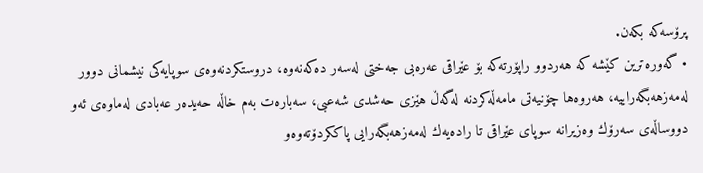پرۆسه‌كه‌ بكه‌ن.
• گه‌وره‌ترین كێشه‌ كه‌ هه‌ردوو راپۆرته‌كه‌ بۆ عێراقی عه‌ره‌بی جه‌ختی له‌سه‌ر ده‌كه‌نه‌وه‌، دروستكردنه‌وه‌ی سوپایه‌كی نیشمانی دوور له‌مه‌زهه‌بگه‌راییه‌، هه‌روه‌ها چۆنیه‌تی مامه‌ڵه‌كردنه‌ له‌گه‌ڵ هێزی حه‌شدی شه‌عبی، سه‌باره‌ت به‌م خاڵه‌ حه‌یده‌ر عه‌بادی له‌ماوه‌ی ئه‌و دووساڵه‌ی سه‌رۆك وه‌زیرانه‌ سوپای عێراقی تا راده‌یه‌ك له‌مه‌زهه‌بگه‌رایی پاككردۆته‌وه‌و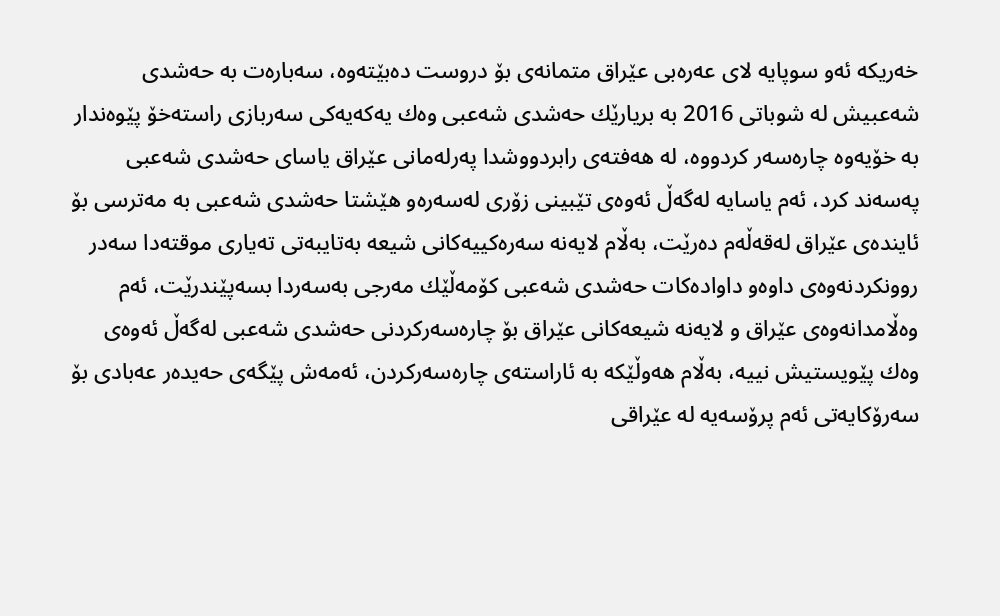خه‌ریكه‌ ئه‌و سوپایه‌ لای عه‌ره‌بی عێراق متمانه‌ی بۆ دروست ده‌بێته‌وه‌، سه‌باره‌ت به‌ حه‌شدی شه‌عبیش له‌ شوباتی 2016 به‌ بریارێك حه‌شدی شه‌عبی وه‌ك یه‌كه‌یه‌كی سه‌ربازی راسته‌خۆ پێوه‌ندار به‌ خۆیه‌وه‌ چاره‌سه‌ر كردووه‌، له‌ هه‌فته‌ی رابردووشدا په‌رله‌مانی عێراق یاسای حه‌شدی شه‌عبی په‌سه‌ند كرد، ئه‌م یاسایه‌ له‌گه‌ڵ ئه‌وه‌ی تێبینی زۆری له‌سه‌ره‌و هێشتا حه‌شدی شه‌عبی به‌ مه‌ترسی بۆ ئاینده‌ی عێراق له‌قه‌ڵه‌م ده‌رێت، به‌ڵام لایه‌نه‌ سه‌ره‌كییه‌كانی شیعه‌ به‌تایبه‌تی ته‌یاری موقته‌دا سه‌در روونكردنه‌وه‌ی داوه‌و داواده‌كات حه‌شدی شه‌عبی كۆمه‌ڵێك مه‌رجی به‌سه‌ردا بسه‌پێندرێت، ئه‌م وه‌ڵامدانه‌وه‌ی عێراق و لایه‌نه‌ شیعه‌كانی عێراق بۆ چاره‌سه‌ركردنی حه‌شدی شه‌عبی له‌گه‌ڵ ئه‌وه‌ی وه‌ك پێویستیش نییه‌، به‌ڵام هه‌وڵێكه‌ به‌ ئاراسته‌ی چاره‌سه‌ركردن، ئه‌مه‌ش پێگه‌ی حه‌یده‌ر عه‌بادی بۆ سه‌رۆكایه‌تی ئه‌م پرۆسه‌یه‌ له‌ عێراقی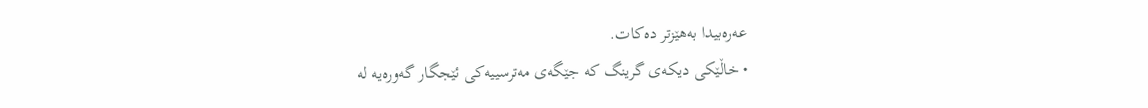عه‌ره‌بیدا به‌هێزتر ده‌كات.
• خاڵێكی دیكه‌ی گرینگ كه‌ جێگه‌ی مه‌ترسییه‌كی ئێجگار گه‌وره‌یه‌ له‌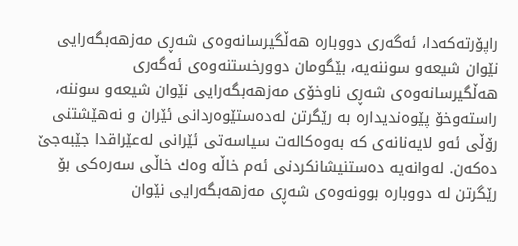راپۆرته‌كه‌دا، ئه‌گه‌ری دووباره‌ هه‌ڵگیرسانه‌وه‌ی شه‌ڕی مه‌زهه‌بگه‌رایی نێوان شیعه‌و سوننه‌یه‌، بێگومان دوورخستنه‌وه‌ی ئه‌گه‌ری هه‌ڵگیرسانه‌وه‌ی شه‌ڕی ناوخۆی مه‌زهه‌بگه‌رایی نێوان شیعه‌و سوننه‌، راسته‌وخۆ پێوه‌ندیداره‌ به‌ رێگرتن له‌ده‌ستێوه‌ردانی ئێران و نه‌هێشتنی رۆڵی ئه‌و لایه‌نانه‌ی كه‌ به‌وه‌كاله‌ت سیاسه‌تی ئێرانی له‌عێراقدا جێبه‌جێ ده‌كه‌ن. له‌وانه‌یه‌ ده‌ستنیشانكردنی ئه‌م خاڵه‌ وه‌ك خاڵی سه‌ره‌كی بۆ رێگرتن له‌ دووباره‌ بوونه‌وه‌ی شه‌ڕی مه‌زهه‌بگه‌رایی نێوان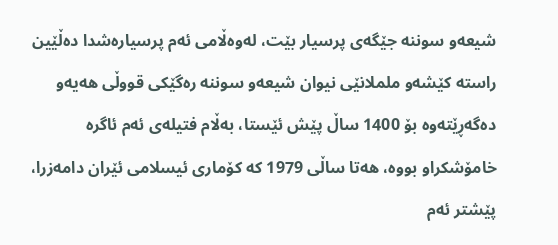شیعه‌و سوننه‌ جێگه‌ی پرسیار بێت، له‌وه‌ڵامی ئه‌م پرسیاره‌شدا ده‌ڵێین راسته‌ كێشه‌و ململانێی نیوان شیعه‌و سوننه‌ ره‌گێكی قووڵی هه‌یه‌و ده‌گه‌ڕێته‌وه‌ بۆ 1400 ساڵ پێش ئێستا، به‌ڵام فتیله‌ی ئه‌م ئاگره‌ خامۆشكراو بووه‌، هه‌تا ساڵی 1979 كه‌ كۆماری ئیسلامی ئێران دامه‌زرا، پێشتر ئه‌م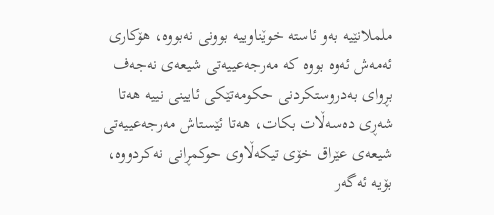ململانێیه‌ به‌و ئاسته‌ خوێناوییه‌ بوونی نه‌بووه‌، هۆكاری ئه‌مه‌ش ئه‌وه‌ بووه‌ كه‌ مه‌رجه‌عییه‌تی شیعه‌ی نه‌جه‌ف بڕوای به‌دروستكردنی حكومه‌تێكی ئایینی نییه‌ هه‌تا شه‌ڕی ده‌سه‌ڵات بكات، هه‌تا ئێستاش مه‌رجه‌عییه‌تی شیعه‌ی عێراق خۆی تیكه‌ڵاوی حوكمڕانی نه‌كردووه‌، بۆیه‌ ئه‌گه‌ر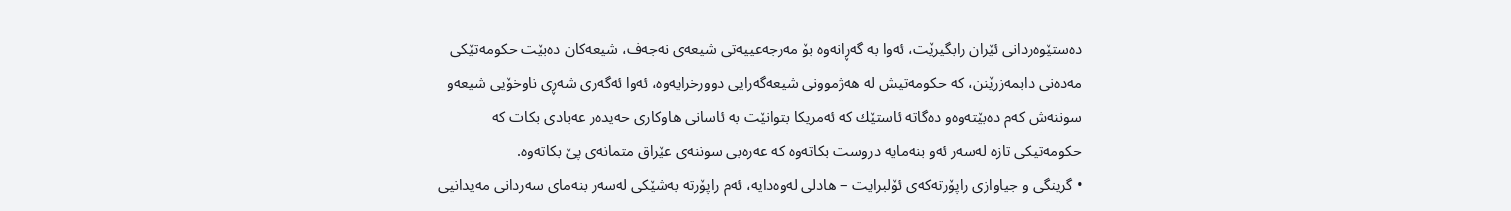ده‌ستێوه‌ردانی ئێران رابگیرێت، ئه‌وا به‌ گه‌ڕانه‌وه‌ بۆ مه‌رجه‌عییه‌تی شیعه‌ی نه‌جه‌ف، شیعه‌كان ده‌بێت حكومه‌تێكی مه‌ده‌نی دابمه‌زرێنن، كه‌ حكومه‌تیش له‌ هه‌ژموونی شیعه‌گه‌رایی دوورخرایه‌وه‌، ئه‌وا ئه‌گه‌ری شه‌ڕی ناوخۆیی شیعه‌و سوننه‌ش كه‌م ده‌بێته‌وه‌و ده‌گاته‌ ئاستێك كه‌ ئه‌مریكا بتوانێت به‌ ئاسانی هاوكاری حه‌یده‌ر عه‌بادی بكات كه‌ حكومه‌تیكی تازه‌ له‌سه‌ر ئه‌و بنه‌مایه‌ دروست بكاته‌وه‌ كه‌ عه‌ره‌بی سوننه‌ی عێراق متمانه‌ی پێ بكاته‌وه‌.
• گرینگی و جیاوازی راپۆرته‌كه‌ی ئۆلبرایت – هادلی له‌وه‌دایه‌، ئه‌م راپۆرته‌ به‌شێكی له‌سه‌ر بنه‌مای سه‌ردانی مه‌یدانیی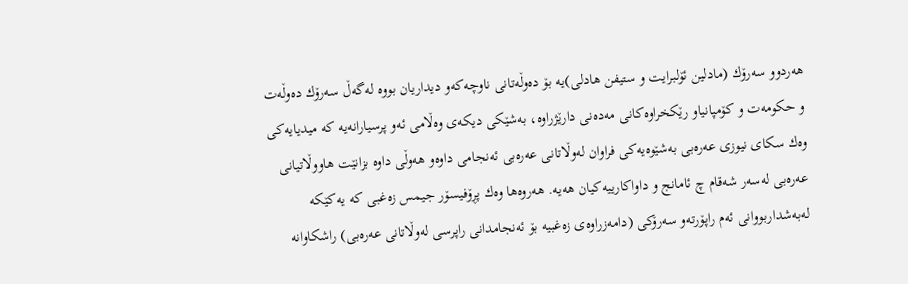هه‌ردوو سه‌رۆك (مادلین ئۆلبرایت و ستیفن هادلی)یه‌ بۆ ده‌وڵه‌تانی ناوچه‌كه‌و دیداریان بووه‌ له‌گه‌ڵ سه‌رۆك ده‌وڵه‌ت و حكومه‌ت و كۆمپانیاو رێكخراوه‌كانی مه‌ده‌نی دارێژراوه‌، به‌شێكی دیكه‌ی وه‌ڵامی ئه‌و پرسیارانه‌یه‌ كه‌ میدیایه‌كی وه‌ك سكای نیوزی عه‌ره‌بی به‌شێوه‌یه‌كی فراوان له‌وڵاتانی عه‌ره‌بی ئه‌نجامی داوه‌و هه‌وڵی داوه‌ بزانێت هاووڵاتیانی عه‌ره‌بی له‌سه‌ر شه‌قام چ ئامانج و داواكارییه‌كیان هه‌یه‌. هه‌روه‌ها وه‌ك پڕۆفیسۆر جیمس زه‌غبی كه‌ یه‌كێكه‌ له‌به‌شداربووانی ئه‌م راپۆرته‌و سه‌رۆكی (دامه‌زراوه‌ی زه‌غبیه‌ بۆ ئه‌نجامدانی راپرسی له‌وڵاتانی عه‌ره‌بی) راشكاوانه‌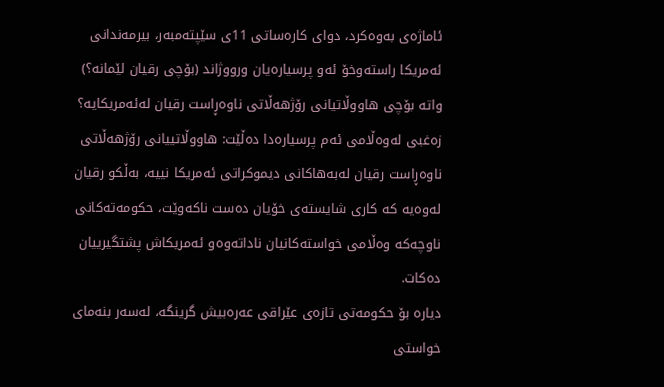ئاماژه‌ی به‌وه‌كرد، دوای كاره‌ساتی 11ی سێپته‌مبه‌ر، بیرمه‌ندانی ئه‌مریكا راسته‌وخۆ ئه‌و پرسیاره‌یان ورووژاند (بۆچی رقیان لێمانه‌؟) واته‌ بۆچی هاووڵاتیانی رۆژهه‌ڵاتی ناوه‌ڕاست رقیان له‌ئه‌مریكایه‌؟ زه‌غبی له‌وه‌ڵامی ئه‌م پرسیاره‌دا ده‌ڵێت: هاووڵاتییانی رۆژهه‌ڵاتی ناوه‌ڕاست رقیان له‌به‌هاكانی دیموكراتی ئه‌مریكا نییه‌، به‌ڵكو رقیان له‌وه‌یه‌ كه‌ كاری شایسته‌ی خۆیان ده‌ست ناكه‌وێت، حكومه‌ته‌كانی ناوچه‌كه‌ وه‌ڵامی خواسته‌كانیان ناداته‌وه‌و ئه‌مریكاش پشتگیرییان ده‌كات.
دیاره‌ بۆ حكومه‌تی تازه‌ی عێراقی عه‌ره‌بیش گرینگه‌، له‌سه‌ر بنه‌مای خواستی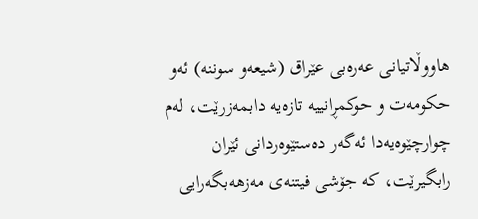هاووڵاتیانی عه‌ره‌بی عێراق (شیعه‌و سوننه‌) ئه‌و حكومه‌ت و حوكمڕانییه‌ تازه‌یه‌ دابمه‌زرێت، له‌م چوارچێوه‌یه‌دا ئه‌گه‌ر ده‌ستێوه‌ردانی ئێران رابگیرێت، كه‌ جۆشی فیتنه‌ی مه‌زهه‌بگه‌رایی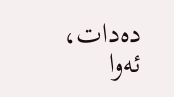ده‌دات، ئه‌وا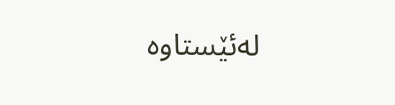له‌ئێستاوه‌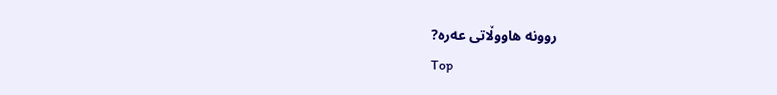روونه‌ هاووڵاتی عه‌ره?
Top